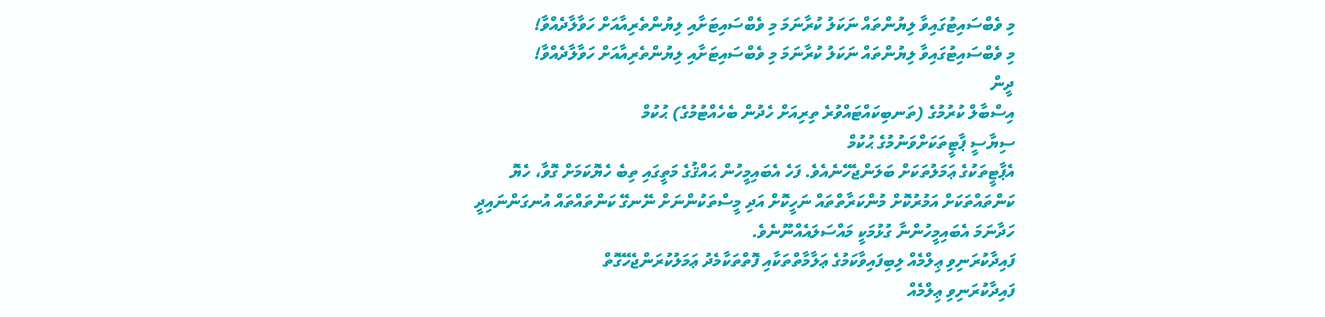މި ވެބްސައިޓުގައިވާ ލިޔުންތައް ނަކަލު ކުރާނަމަ މި ވެބްސައިޓަށާއި ލިޔުންތެރިއާއަށް ހަވާލާދެއްވާ!
މި ވެބްސައިޓުގައިވާ ލިޔުންތައް ނަކަލު ކުރާނަމަ މި ވެބްސައިޓަށާއި ލިޔުންތެރިއާއަށް ހަވާލާދެއްވާ!
ދީން
އިސްބާލް ކުރުމުގެ (ތަނބިކައްޓައްވުރެ ތިރިއަށް ހެދުން ބެހެއްޓުމުގެ) ޙުކުމް
ސިޔާސީ ޕާޓީތަކަށްވަނުމުގެ ޙުކުމް
އެޕާޓީތަކުގެ ޢަމަލުތަކަށް ބަލަންޖެހޭނެއެވެ. ފަހެ އެބައިމީހުން ޙައްޤުގެ މަތީގައި ތިބެ ހެޔޮކަމަށް ގޮވާ، ހެޔޮ ކަންތައްތަކަށް އަމުރުކޮށް މުންކަރާތްތައް ނަހީކޮށް އަދި މީސްތަކުންނަށް ނޭނގޭ ކަންތައްތައް އުނގަންނައިދީ ހަދާނަމަ އެބައިމީހުންނާ ގުޅުމަކީ މައްސަލައެއްނޫނެވެ.
ފައިދާކުރަނިވި ޢިލްމެއް ލިބިފައިވާކަމުގެ ޢަލާމާތްތަކާއި ފޮތްތަކާމެދު ޢަމަލުކުރަންޖެހޭގޮތް
ފައިދާކުރަނިވި ޢިލްމެއް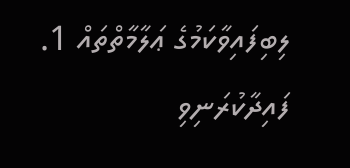ލިބިފައިވާކަމުގެ ޢަލާމާތްތައް 1. ފައިދާކުރަނިވި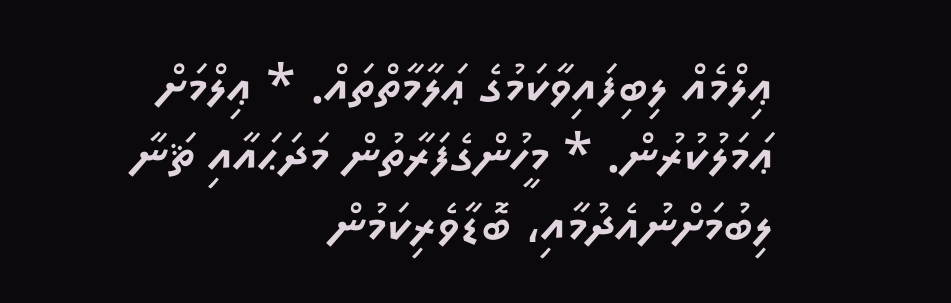ޢިލްމެއް ލިބިފައިވާކަމުގެ ޢަލާމާތްތައް. * ޢިލްމަށް ޢަމަލުކުރުން. * މީހުންގެފަރާތުން މަދަޙައާއި ޘަނާ ލިބުމަށްނުއެދުމާއި، ބޮޑާވެރިކަމުން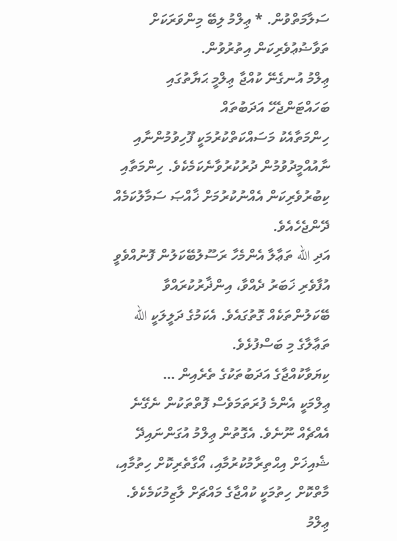ސަލާމަތްވުން. * ޢިލްމު ލިބޭ މިންވަރަކަށް ތަވާޟުޢުވެރިކަން އިތުރުވުން.
ޢިލްމު އުނގެނޭ ކުއްޖާ ޢިލްމީ ޙަޔާތުގައި ބަހައްޓަންޖެހޭ އަދަބުތައް
ހިންމަތާއެކު މަސައްކަތްކުރުމަކީ ފޫހިވުމުންނާއި ނާއުއްމީދުވުމުން ދުރުކުރުވާނެކަމެކެވެ. ހިންމަތާއި ކިބުރުވެރިކަން އެއްނުކުރުމަށް ޚާއްޞަ ސަމާލުކަމެއް ދޭންޖެހެއެވެ.
އަދި الله ތަޢާލާ އެންމެހާ ރަސޫލުބޭކަލުން ފޮނުއްވެވީ އުފާވެރި ޚަބަރު ދެއްވާ، އިންޛާރުކުރައްވާ ބޭކަލުންތަކެއް ގޮތުގައެވެ. އެކަމުގެ ދަލީލަކީ الله ތަޢާލާގެ މި ބަސްފުޅެވެ.
ކިޔަވާކުއްޖާގެ އަދަބުތަކުގެ ތެރެއިން …
ޢިލްމަކީ އެންމެ ފުރަތަމަވެސް ފޮތްތަކުން ނެގޭނެ އެއްޗެއް ނޫނެވެ. އެގޮތުން ޢިލްމު އުގަންނައިދޭ ޝެއިޚަށް އިޙްތިރާމުކުރުމާއި، އޯގާތެރިކޮށް ހިތުމާއި، މާތްކޮށް ހިތުމަކީ ކުއްޖާގެ މައްޗަށް ލާޒިމުކަމެކެވެ.
ޢިލްމު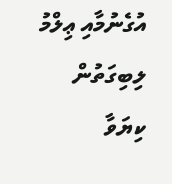އުގެނުމާއި ޢިލްމު ލިބިގަތުން
ކިޔަވާ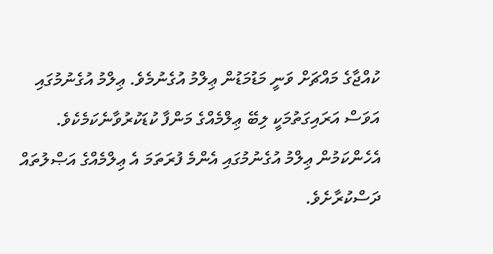ކުއްޖާގެ މައްޗަށް ވަނީ މަޑުމަޑުން ޢިލްމު އުގެނުމެވެ. ޢިލްމު އުގެނުމުގައި އަވަސް އަރައިގަތުމަކީ ލިބޭ ޢިލްމެއްގެ މަންފާ ކުޑަކުރުވާނެކަމެކެވެ. އެހެންކަމުން ޢިލްމު އުގެނުމުގައި އެންމެ ފުރަތަމަ އެ ޢިލްމެއްގެ އަޞްލުތައް ދަސްކުރާށެވެ.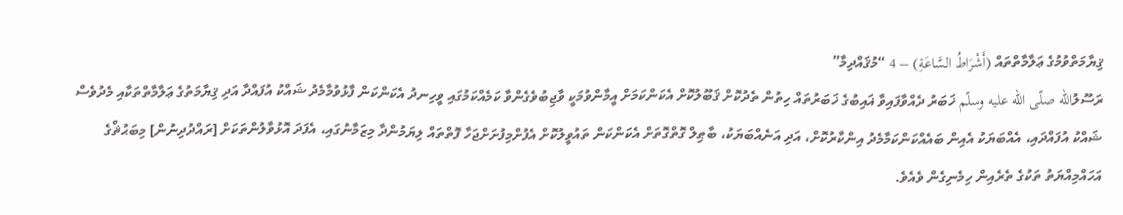ޤިޔާމަތްވުމުގެ ޢަލާމާތްތައް (أَشْرَاطُ السَّاعَةِ) – 4 “މުޤައްދިމާ”
ރަސޫލުالله صلّى الله عليه وسلّم ޚަބަރު ދެއްވާފައިވާ ޣައިބުގެ ޚަބަރުތައް ހިތުން ތެދުކޮށް ޤަބޫލުކޮށް އެކަންކަމަށް އީމާންވުމަކީ ވާޖިބުވެގެންވާ ކަމެއްކަމުގައި ވީހިނދު އެކަންކަން ފާޅުވުމާމެދު ޝައްކު އުފައްދާ އަދި ޤިޔާމަތުގެ ޢަލާމާތްތަކާއި މެދުވެސް ޝައްކު އުފައްދައި، އެއްބަޔަކު އެއިން ބައެއްކަންކަމާމެދު އިންކާރުކޮށް، އަދި އަނެއްބަޔަކު، ބާޠިލް ގޮތްގޮތަށް އެކަންކަން ތައުވީލުކޮށް އެފުށްމިފުށަށްޖަހާ ފޮތްތައް ލިޔަމުންދާ މިޒަމާނުގައި، އެފަދަ އޮޅުވާލުންތަކަށް [ރައްދުދިނުން] މިބަޙުޘްގެ އަހައްމިއްޔަތު ތަކުގެ ތެރެއިން ހިމެނިގެން ވެއެވެ.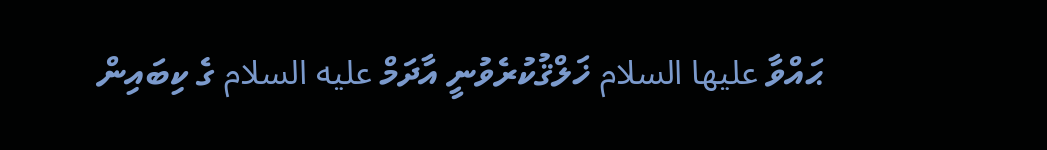ޙައްވާ عليها السلام ޚަލްޤުކުރެވުނީ އާދަމް عليه السلام ގެ ކިބައިން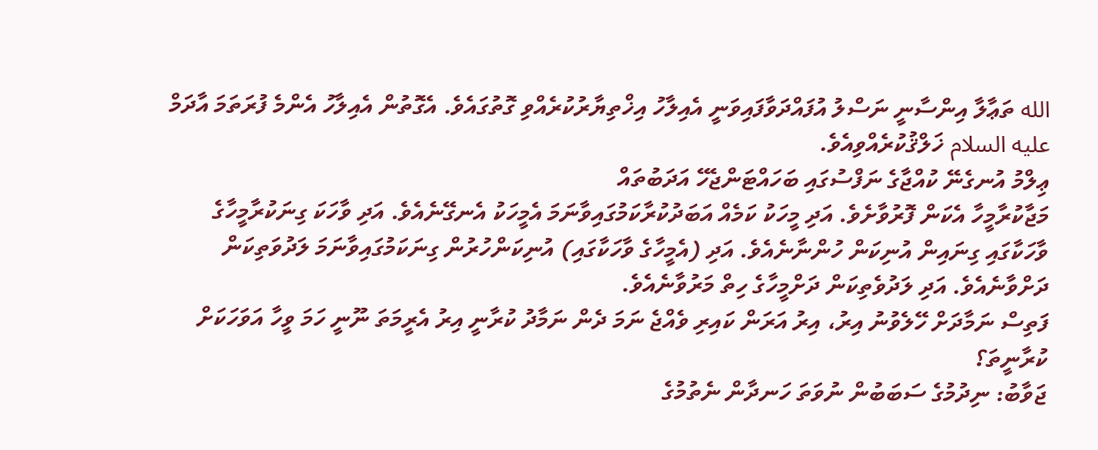الله ތަޢާލާ އިންސާނީ ނަސްލު އުފައްދަވާފައިވަނީ އެއިލާހު އިޚްތިޔާރުކުރެއްވި ގޮތުގައެވެ. އެގޮތުން އެއިލާހު އެންމެ ފުރަތަމަ އާދަމް عليه السلام ޚަލްޤުކުރެއްވިއެވެ.
ޢިލްމު އުނގެނޭ ކުއްޖާގެ ނަފްސުގައި ބަހައްޓަންޖެހޭ އަދަބުތައް
މަޖާކުރާމީހާ އެކަން ފޮރުވާށެވެ. އަދި މީހަކު ކަމެއް އަބަދުކުރާކަމުގައިވާނަމަ އެމީހަކު އެނގޭނެއެވެ. އަދި ވާހަކަ ގިނަކުރާމީހާގެ ވާހަކާގައި ގިނައިން އުނިކަން ހުންނާނެއެވެ. އަދި (އެމީހާގެ ވާހަކާގައި) އުނިކަންހުރުން ގިނަކަމުގައިވާނަމަ ލަދުވަތިކަން ދަށްވާނެއެވެ. އަދި ލަދުވެތިކަން ދަށްމީހާގެ ހިތް މަރުވާނެއެވެ.
ފަތިސް ނަމާދަށް ހޭލެވުނު އިރު، އިރު އަރަން ކައިރި ވެއްޖެ ނަމަ ދެން ނަމާދު ކުރާނީ އިރު އެރީމަތަ ނޫނީ ހަމަ ވީހާ އަވަހަކަށް ކުރާނީތަ؟
ޖަވާބު: ނިދުމުގެ ސަބަބުން ނުވަތަ ހަނދާން ނެތުމުގެ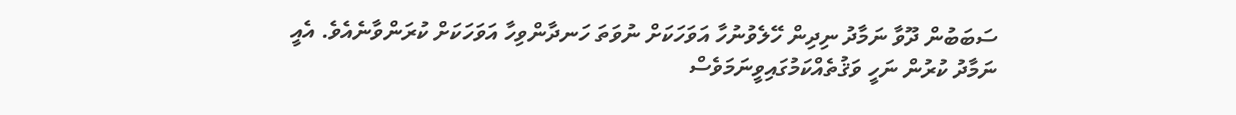ސަބަބުން ދޫވާ ނަމާދު ނިދިން ހޭލެވުނުހާ އަވަހަކަށް ނުވަތަ ހަނދާންވިހާ އަވަހަކަށް ކުރަންވާނެއެވެ. އެއީ ނަމާދު ކުރުން ނަހީ ވަޤުތެއްކަމުގައިވީނަމަވެސް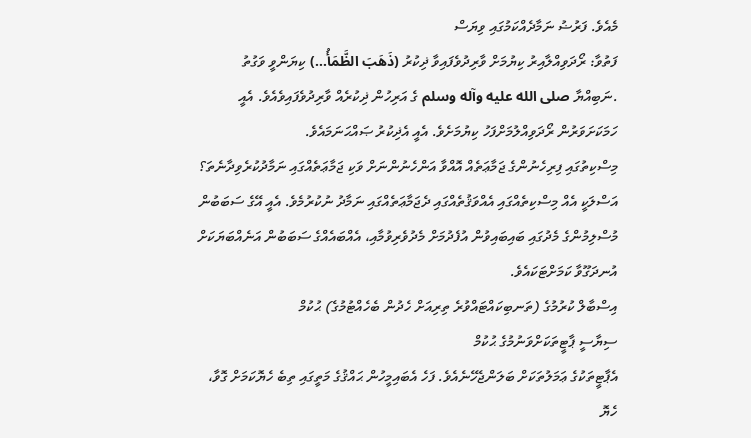މެއެވެ. ފަރުޟު ނަމާދެއްކަމުގައި ވިޔަސް
ފަތުވާ: ރޯދަވިއްލާއިރު ކިޔުމަށް ވާރިދުވެފައިވާ ޛިކުރު (ذَهَبَ الظَّمَأُ…) ކިޔަންވީ ވަގުތު
.ނަބިއްޔާ صلى الله عليه وآله وسلم ގެ އަރިހުން ޛިކުރެއް ވާރިދުވެފައިވެއެވެ. އެއީ ހަމަކަށަވަރުން ރޯދަވިއްލުމަށްފަހު ކިޔުމަށެވެ. އެއީ އެޛިކުރު ޞައްޙަނަމައެވެ.
މިސްކިތުގައި ފިރިހެނުންގެ ޖަމާޢަތެއް އޮއްވާ އަންހެނުންނަށް ވަކި ޖަމާޢަތެއްގައި ނަމާދުކުރެވިދާނެތަ؟
އަސްލަކީ އެއް މިސްކިތެއްގައި އެއްވަޤުތެއްގައި ދެޖަމާޢަތެއްގައި ނަމާދު ނުކުރުމެވެ. އެއީ އޭގެ ސަބަބުން މުސްލިމުންގެ މެދުގައި ބައިބައިވުން އުފެދުމަށް މެދުވެރިވުމާއި، އެއްބައެއްގެ ސަބަބުން އަނެއްބަޔަކަށް އުނދަގޫވާ ކަމަށްޓަކައެވެ.
އިސްބާލް ކުރުމުގެ (ތަނބިކައްޓައްވުރެ ތިރިއަށް ހެދުން ބެހެއްޓުމުގެ) ޙުކުމް
ސިޔާސީ ޕާޓީތަކަށްވަނުމުގެ ޙުކުމް
އެޕާޓީތަކުގެ ޢަމަލުތަކަށް ބަލަންޖެހޭނެއެވެ. ފަހެ އެބައިމީހުން ޙައްޤުގެ މަތީގައި ތިބެ ހެޔޮކަމަށް ގޮވާ، ހެޔޮ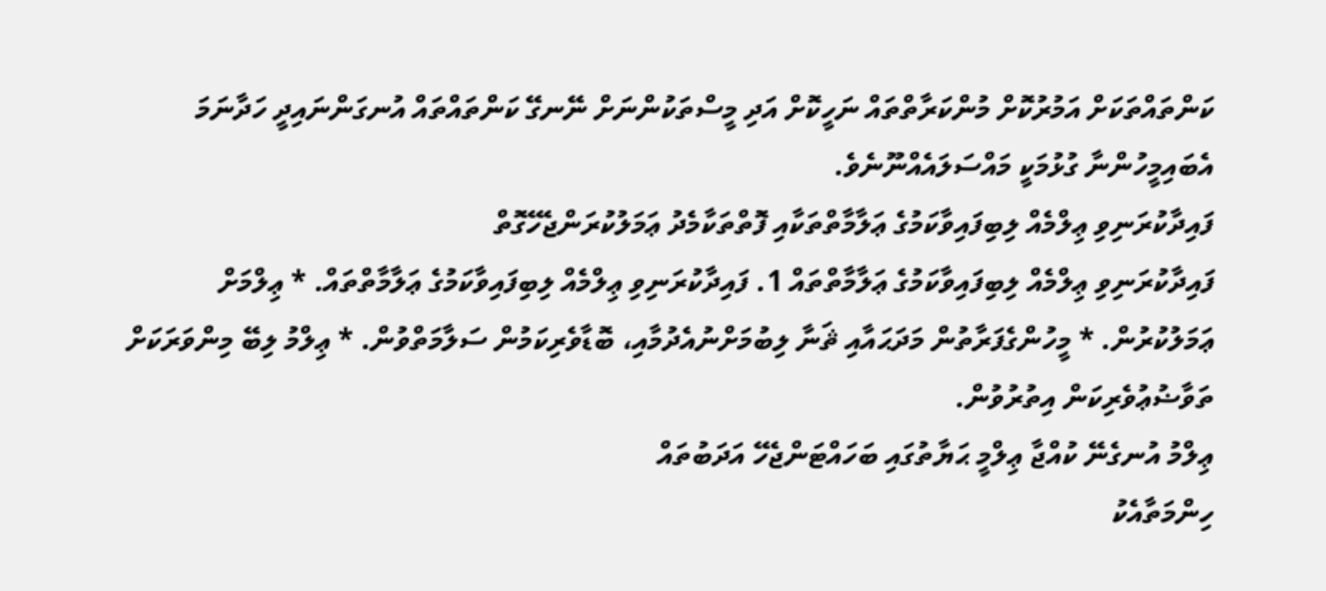ކަންތައްތަކަށް އަމުރުކޮށް މުންކަރާތްތައް ނަހީކޮށް އަދި މީސްތަކުންނަށް ނޭނގޭ ކަންތައްތައް އުނގަންނައިދީ ހަދާނަމަ އެބައިމީހުންނާ ގުޅުމަކީ މައްސަލައެއްނޫނެވެ.
ފައިދާކުރަނިވި ޢިލްމެއް ލިބިފައިވާކަމުގެ ޢަލާމާތްތަކާއި ފޮތްތަކާމެދު ޢަމަލުކުރަންޖެހޭގޮތް
ފައިދާކުރަނިވި ޢިލްމެއް ލިބިފައިވާކަމުގެ ޢަލާމާތްތައް 1. ފައިދާކުރަނިވި ޢިލްމެއް ލިބިފައިވާކަމުގެ ޢަލާމާތްތައް. * ޢިލްމަށް ޢަމަލުކުރުން. * މީހުންގެފަރާތުން މަދަޙައާއި ޘަނާ ލިބުމަށްނުއެދުމާއި، ބޮޑާވެރިކަމުން ސަލާމަތްވުން. * ޢިލްމު ލިބޭ މިންވަރަކަށް ތަވާޟުޢުވެރިކަން އިތުރުވުން.
ޢިލްމު އުނގެނޭ ކުއްޖާ ޢިލްމީ ޙަޔާތުގައި ބަހައްޓަންޖެހޭ އަދަބުތައް
ހިންމަތާއެކު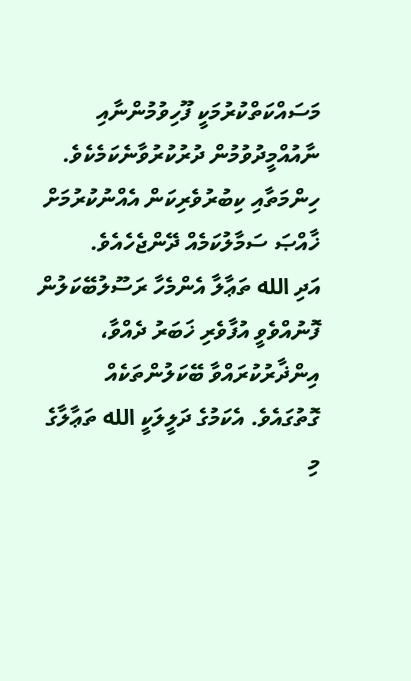މަސައްކަތްކުރުމަކީ ފޫހިވުމުންނާއި ނާއުއްމީދުވުމުން ދުރުކުރުވާނެކަމެކެވެ. ހިންމަތާއި ކިބުރުވެރިކަން އެއްނުކުރުމަށް ޚާއްޞަ ސަމާލުކަމެއް ދޭންޖެހެއެވެ.
އަދި الله ތަޢާލާ އެންމެހާ ރަސޫލުބޭކަލުން ފޮނުއްވެވީ އުފާވެރި ޚަބަރު ދެއްވާ، އިންޛާރުކުރައްވާ ބޭކަލުންތަކެއް ގޮތުގައެވެ. އެކަމުގެ ދަލީލަކީ الله ތަޢާލާގެ މި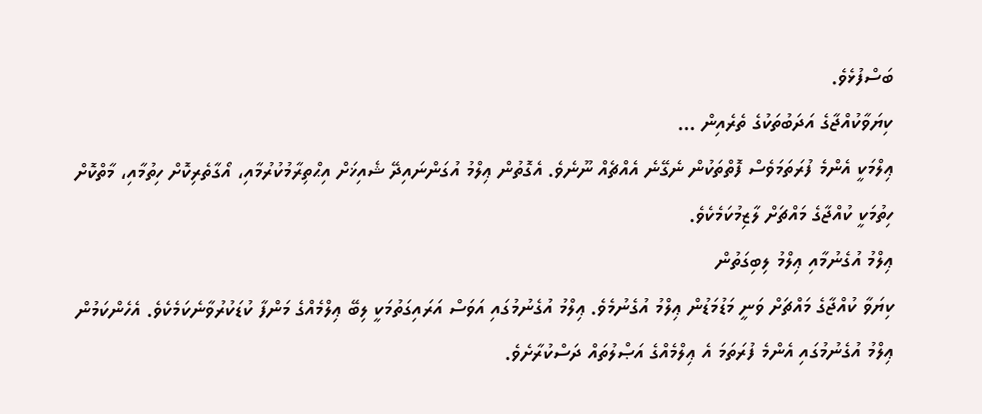ބަސްފުޅެވެ.
ކިޔަވާކުއްޖާގެ އަދަބުތަކުގެ ތެރެއިން …
ޢިލްމަކީ އެންމެ ފުރަތަމަވެސް ފޮތްތަކުން ނެގޭނެ އެއްޗެއް ނޫނެވެ. އެގޮތުން ޢިލްމު އުގަންނައިދޭ ޝެއިޚަށް އިޙްތިރާމުކުރުމާއި، އޯގާތެރިކޮށް ހިތުމާއި، މާތްކޮށް ހިތުމަކީ ކުއްޖާގެ މައްޗަށް ލާޒިމުކަމެކެވެ.
ޢިލްމު އުގެނުމާއި ޢިލްމު ލިބިގަތުން
ކިޔަވާ ކުއްޖާގެ މައްޗަށް ވަނީ މަޑުމަޑުން ޢިލްމު އުގެނުމެވެ. ޢިލްމު އުގެނުމުގައި އަވަސް އަރައިގަތުމަކީ ލިބޭ ޢިލްމެއްގެ މަންފާ ކުޑަކުރުވާނެކަމެކެވެ. އެހެންކަމުން ޢިލްމު އުގެނުމުގައި އެންމެ ފުރަތަމަ އެ ޢިލްމެއްގެ އަޞްލުތައް ދަސްކުރާށެވެ.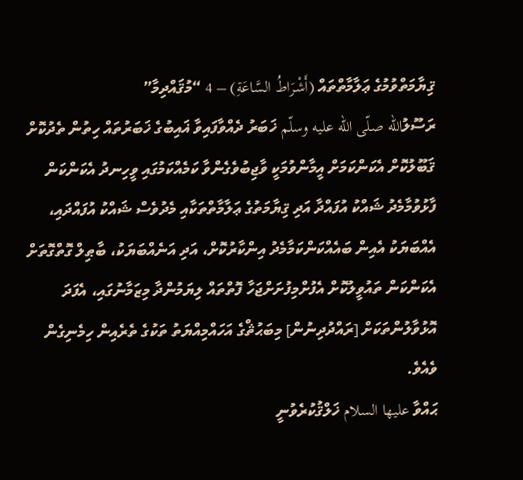ޤިޔާމަތްވުމުގެ ޢަލާމާތްތައް (أَشْرَاطُ السَّاعَةِ) – 4 “މުޤައްދިމާ”
ރަސޫލުالله صلّى الله عليه وسلّم ޚަބަރު ދެއްވާފައިވާ ޣައިބުގެ ޚަބަރުތައް ހިތުން ތެދުކޮށް ޤަބޫލުކޮށް އެކަންކަމަށް އީމާންވުމަކީ ވާޖިބުވެގެންވާ ކަމެއްކަމުގައި ވީހިނދު އެކަންކަން ފާޅުވުމާމެދު ޝައްކު އުފައްދާ އަދި ޤިޔާމަތުގެ ޢަލާމާތްތަކާއި މެދުވެސް ޝައްކު އުފައްދައި، އެއްބަޔަކު އެއިން ބައެއްކަންކަމާމެދު އިންކާރުކޮށް، އަދި އަނެއްބަޔަކު، ބާޠިލް ގޮތްގޮތަށް އެކަންކަން ތައުވީލުކޮށް އެފުށްމިފުށަށްޖަހާ ފޮތްތައް ލިޔަމުންދާ މިޒަމާނުގައި، އެފަދަ އޮޅުވާލުންތަކަށް [ރައްދުދިނުން] މިބަޙުޘްގެ އަހައްމިއްޔަތު ތަކުގެ ތެރެއިން ހިމެނިގެން ވެއެވެ.
ޙައްވާ عليها السلام ޚަލްޤުކުރެވުނީ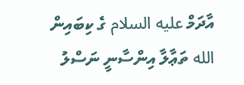އާދަމް عليه السلام ގެ ކިބައިން
الله ތަޢާލާ އިންސާނީ ނަސްލު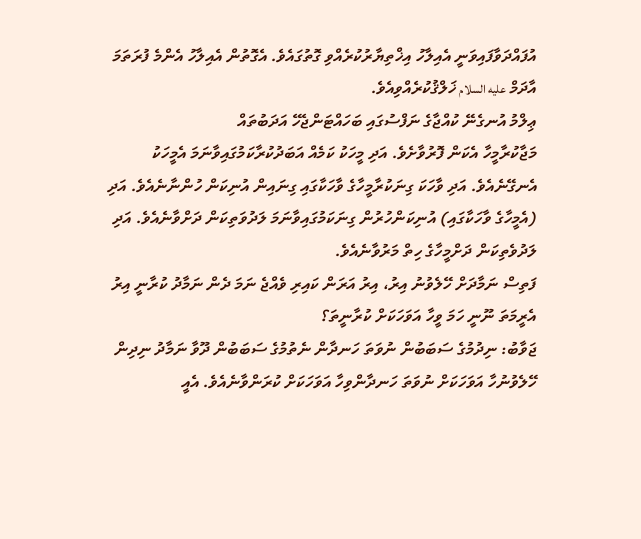އުފައްދަވާފައިވަނީ އެއިލާހު އިޚްތިޔާރުކުރެއްވި ގޮތުގައެވެ. އެގޮތުން އެއިލާހު އެންމެ ފުރަތަމަ އާދަމް عليه السلام ޚަލްޤުކުރެއްވިއެވެ.
ޢިލްމު އުނގެނޭ ކުއްޖާގެ ނަފްސުގައި ބަހައްޓަންޖެހޭ އަދަބުތައް
މަޖާކުރާމީހާ އެކަން ފޮރުވާށެވެ. އަދި މީހަކު ކަމެއް އަބަދުކުރާކަމުގައިވާނަމަ އެމީހަކު އެނގޭނެއެވެ. އަދި ވާހަކަ ގިނަކުރާމީހާގެ ވާހަކާގައި ގިނައިން އުނިކަން ހުންނާނެއެވެ. އަދި (އެމީހާގެ ވާހަކާގައި) އުނިކަންހުރުން ގިނަކަމުގައިވާނަމަ ލަދުވަތިކަން ދަށްވާނެއެވެ. އަދި ލަދުވެތިކަން ދަށްމީހާގެ ހިތް މަރުވާނެއެވެ.
ފަތިސް ނަމާދަށް ހޭލެވުނު އިރު، އިރު އަރަން ކައިރި ވެއްޖެ ނަމަ ދެން ނަމާދު ކުރާނީ އިރު އެރީމަތަ ނޫނީ ހަމަ ވީހާ އަވަހަކަށް ކުރާނީތަ؟
ޖަވާބު: ނިދުމުގެ ސަބަބުން ނުވަތަ ހަނދާން ނެތުމުގެ ސަބަބުން ދޫވާ ނަމާދު ނިދިން ހޭލެވުނުހާ އަވަހަކަށް ނުވަތަ ހަނދާންވިހާ އަވަހަކަށް ކުރަންވާނެއެވެ. އެއީ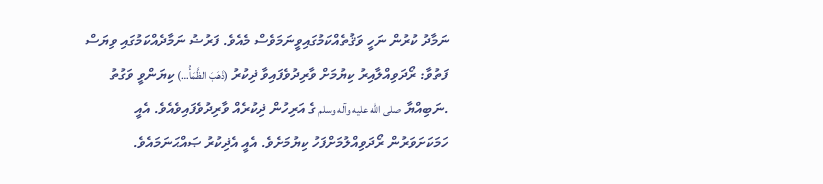ނަމާދު ކުރުން ނަހީ ވަޤުތެއްކަމުގައިވީނަމަވެސް މެއެވެ. ފަރުޟު ނަމާދެއްކަމުގައި ވިޔަސް
ފަތުވާ: ރޯދަވިއްލާއިރު ކިޔުމަށް ވާރިދުވެފައިވާ ޛިކުރު (ذَهَبَ الظَّمَأُ…) ކިޔަންވީ ވަގުތު
.ނަބިއްޔާ صلى الله عليه وآله وسلم ގެ އަރިހުން ޛިކުރެއް ވާރިދުވެފައިވެއެވެ. އެއީ ހަމަކަށަވަރުން ރޯދަވިއްލުމަށްފަހު ކިޔުމަށެވެ. އެއީ އެޛިކުރު ޞައްޙަނަމައެވެ.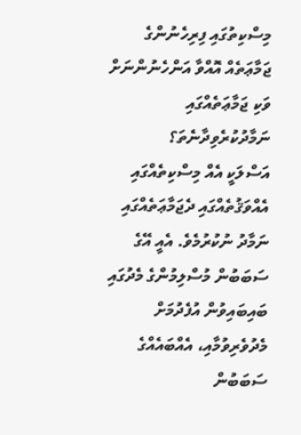މިސްކިތުގައި ފިރިހެނުންގެ ޖަމާޢަތެއް އޮއްވާ އަންހެނުންނަށް ވަކި ޖަމާޢަތެއްގައި ނަމާދުކުރެވިދާނެތަ؟
އަސްލަކީ އެއް މިސްކިތެއްގައި އެއްވަޤުތެއްގައި ދެޖަމާޢަތެއްގައި ނަމާދު ނުކުރުމެވެ. އެއީ އޭގެ ސަބަބުން މުސްލިމުންގެ މެދުގައި ބައިބައިވުން އުފެދުމަށް މެދުވެރިވުމާއި، އެއްބައެއްގެ ސަބަބުން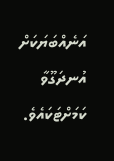އަނެއްބަޔަކަށް އުނދަގޫވާ ކަމަށްޓަކައެވެ.